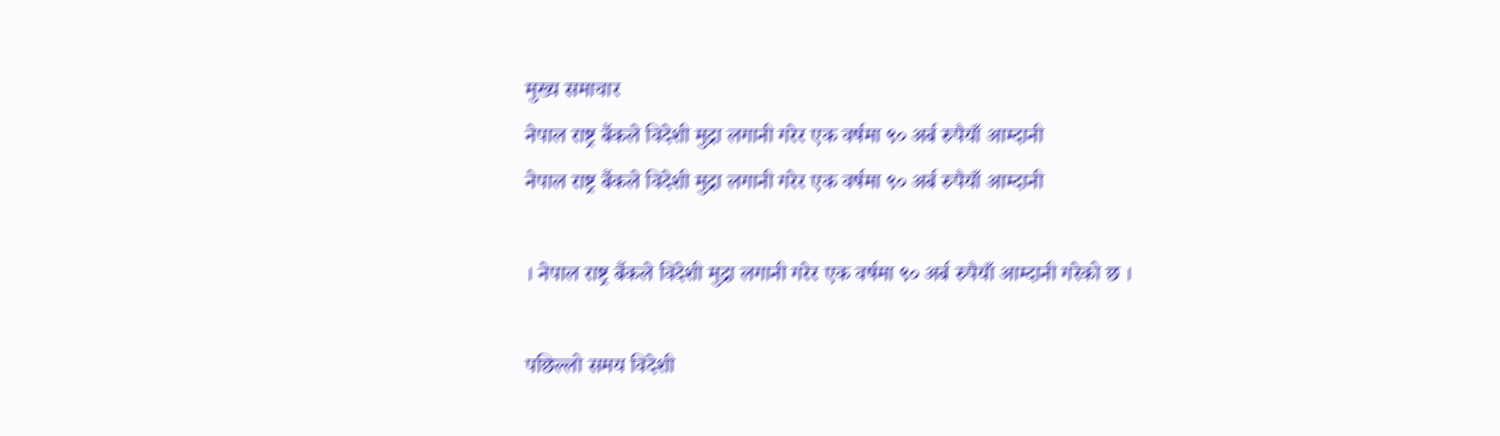मुख्य समाचार
नेपाल राष्ट्र बैंकले विदेशी मुद्रा लगानी गरेर एक वर्षमा ९० अर्ब रुपैयाँ आम्दानी
नेपाल राष्ट्र बैंकले विदेशी मुद्रा लगानी गरेर एक वर्षमा ९० अर्ब रुपैयाँ आम्दानी

। नेपाल राष्ट्र बैंकले विदेशी मुद्रा लगानी गरेर एक वर्षमा ९० अर्ब रुपैयाँ आम्दानी गरेको छ ।

पछिल्लो समय विदेशी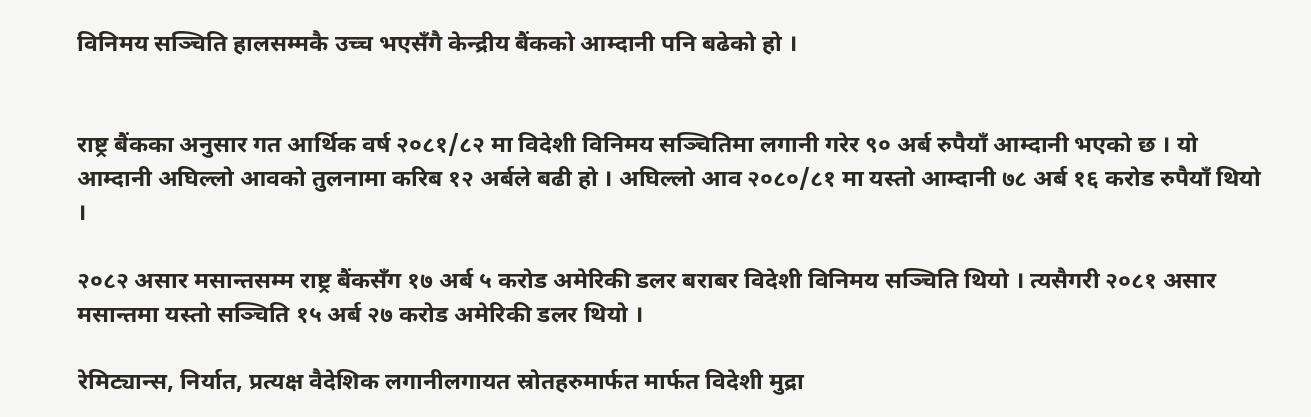विनिमय सञ्चिति हालसम्मकै उच्च भएसँगै केन्द्रीय बैंकको आम्दानी पनि बढेको हो ।


राष्ट्र बैंकका अनुसार गत आर्थिक वर्ष २०८१/८२ मा विदेशी विनिमय सञ्चितिमा लगानी गरेर ९० अर्ब रुपैयाँ आम्दानी भएको छ । यो आम्दानी अघिल्लो आवको तुलनामा करिब १२ अर्बले बढी हो । अघिल्लो आव २०८०/८१ मा यस्तो आम्दानी ७८ अर्ब १६ करोड रुपैयाँ थियो ।

२०८२ असार मसान्तसम्म राष्ट्र बैंकसँग १७ अर्ब ५ करोड अमेरिकी डलर बराबर विदेशी विनिमय सञ्चिति थियो । त्यसैगरी २०८१ असार मसान्तमा यस्तो सञ्चिति १५ अर्ब २७ करोड अमेरिकी डलर थियो ।

रेमिट्यान्स, निर्यात, प्रत्यक्ष वैदेशिक लगानीलगायत स्रोतहरुमार्फत मार्फत विदेशी मुद्रा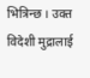भित्रिन्छ । उक्त विदेशी मुद्रालाई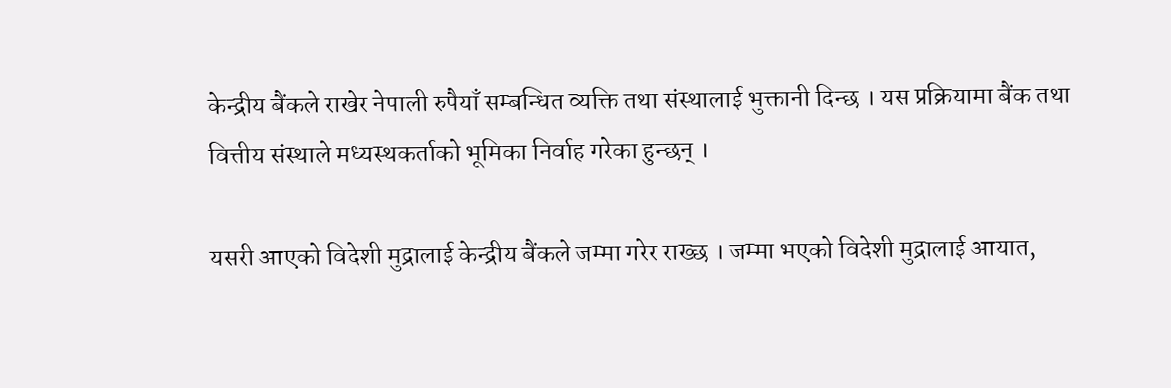केन्द्रीय बैंकले राखेर नेपाली रुपैयाँ सम्बन्धित व्यक्ति तथा संस्थालाई भुक्तानी दिन्छ । यस प्रक्रियामा बैंक तथा वित्तीय संस्थाले मध्यस्थकर्ताको भूमिका निर्वाह गरेका हुन्छन् ।

यसरी आएको विदेशी मुद्रालाई केन्द्रीय बैंकले जम्मा गरेर राख्छ । जम्मा भएको विदेशी मुद्रालाई आयात,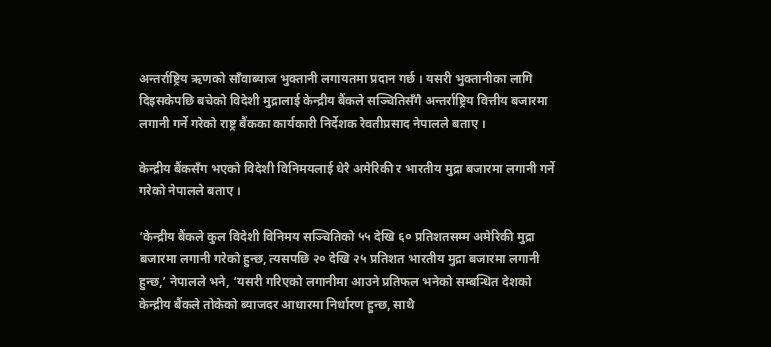अन्तर्राष्ट्रिय ऋणको साँवाब्याज भुक्तानी लगायतमा प्रदान गर्छ । यसरी भुक्तानीका लागि दिइसकेपछि बचेको विदेशी मुद्रालाई केन्द्रीय बैंकले सञ्चितिसँगै अन्तर्राष्ट्रिय वित्तीय बजारमा लगानी गर्ने गरेको राष्ट्र बैंकका कार्यकारी निर्देशक रेवतीप्रसाद नेपालले बताए ।

केन्द्रीय बैंकसँग भएको विदेशी विनिमयलाई धेरै अमेरिकी र भारतीय मुद्रा बजारमा लगानी गर्ने गरेको नेपालले बताए ।

‘केन्द्रीय बैंकले कुल विदेशी विनिमय सञ्चितिको ५५ देखि ६० प्रतिशतसम्म अमेरिकी मुद्रा बजारमा लगानी गरेको हुन्छ, त्यसपछि २० देखि २५ प्रतिशत भारतीय मुद्रा बजारमा लगानी हुन्छ,’ नेपालले भने, ‘यसरी गरिएको लगानीमा आउने प्रतिफल भनेको सम्बन्धित देशको केन्द्रीय बैंकले तोकेको ब्याजदर आधारमा निर्धारण हुन्छ, साथै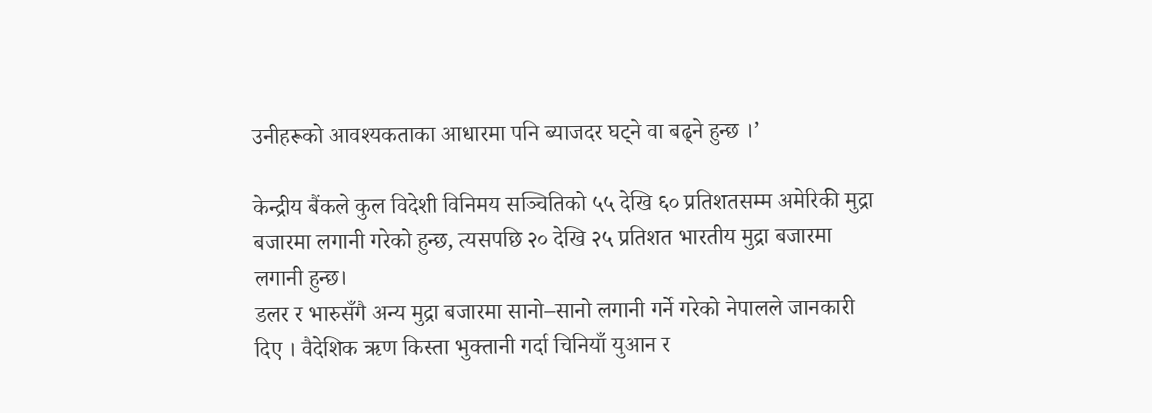उनीहरूको आवश्यकताका आधारमा पनि ब्याजदर घट्ने वा बढ्ने हुन्छ ।’

केन्द्रीय बैंकले कुल विदेशी विनिमय सञ्चितिको ५५ देखि ६० प्रतिशतसम्म अमेरिकी मुद्रा बजारमा लगानी गरेको हुन्छ, त्यसपछि २० देखि २५ प्रतिशत भारतीय मुद्रा बजारमा लगानी हुन्छ।
डलर र भारुसँगै अन्य मुद्रा बजारमा सानो–सानो लगानी गर्ने गरेको नेपालले जानकारी दिए । वैदेशिक ऋण किस्ता भुक्तानी गर्दा चिनियाँ युआन र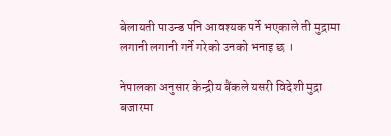बेलायती पाउन्ड पनि आवश्यक पर्ने भएकाले ती मुद्रामा लगानी लगानी गर्ने गरेको उनको भनाइ छ ।

नेपालका अनुसार केन्द्रीय बैंकले यसरी विदेशी मुद्रा बजारमा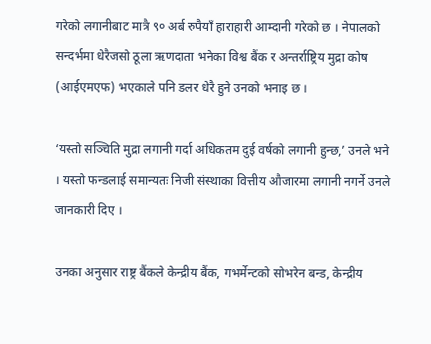गरेको लगानीबाट मात्रै ९० अर्ब रुपैयाँ हाराहारी आम्दानी गरेको छ । नेपालको सन्दर्भमा धेरैजसो ठूला ऋणदाता भनेका विश्व बैंक र अन्तर्राष्ट्रिय मुद्रा कोष (आईएमएफ) भएकाले पनि डलर धेरै हुने उनको भनाइ छ ।

‘यस्तो सञ्चिति मुद्रा लगानी गर्दा अधिकतम दुई वर्षको लगानी हुन्छ,’ उनले भने । यस्तो फन्डलाई समान्यतः निजी संस्थाका वित्तीय औजारमा लगानी नगर्ने उनले जानकारी दिए ।

उनका अनुसार राष्ट्र बैंकले केन्द्रीय बैंक, गभर्मेन्टको सोभरेन बन्ड, केन्द्रीय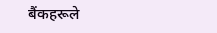बैंकहरूले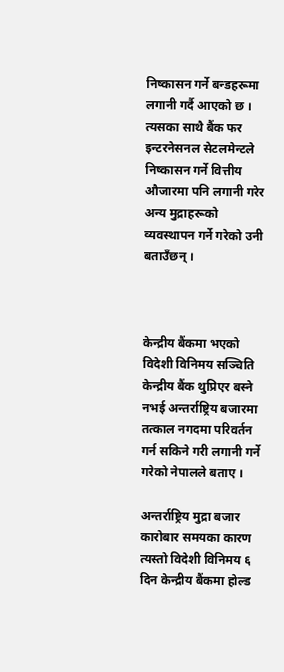निष्कासन गर्ने बन्डहरूमा लगानी गर्दै आएको छ । त्यसका साथै बैंक फर इन्टरनेसनल सेटलमेन्टले निष्कासन गर्ने वित्तीय औजारमा पनि लगानी गरेर अन्य मुद्राहरूको व्यवस्थापन गर्ने गरेको उनी बताउँछन् ।



केन्द्रीय बैंकमा भएको विदेशी विनिमय सञ्चिति केन्द्रीय बैंक थुप्रिएर बस्ने नभई अन्तर्राष्ट्रिय बजारमा तत्काल नगदमा परिवर्तन गर्न सकिने गरी लगानी गर्ने गरेको नेपालले बताए ।

अन्तर्राष्ट्रिय मुद्रा बजार कारोबार समयका कारण त्यस्तो विदेशी विनिमय ६ दिन केन्द्रीय बैंकमा होल्ड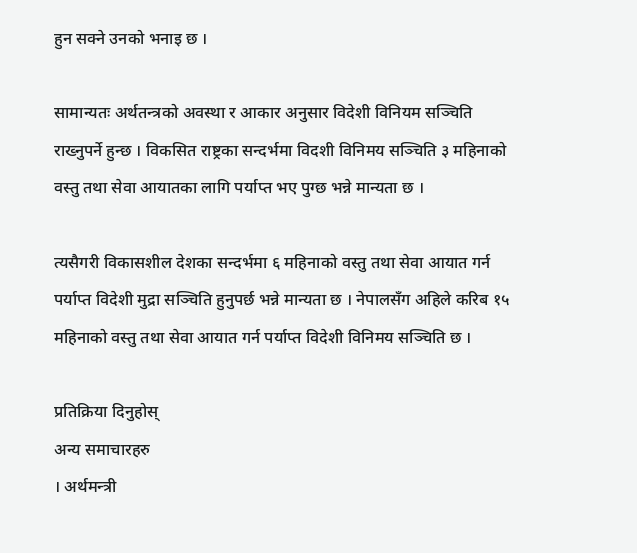हुन सक्ने उनको भनाइ छ ।

सामान्यतः अर्थतन्त्रको अवस्था र आकार अनुसार विदेशी विनियम सञ्चिति राख्नुपर्ने हुन्छ । विकसित राष्ट्रका सन्दर्भमा विदशी विनिमय सञ्चिति ३ महिनाको वस्तु तथा सेवा आयातका लागि पर्याप्त भए पुग्छ भन्ने मान्यता छ ।

त्यसैगरी विकासशील देशका सन्दर्भमा ६ महिनाको वस्तु तथा सेवा आयात गर्न पर्याप्त विदेशी मुद्रा सञ्चिति हुनुपर्छ भन्ने मान्यता छ । नेपालसँग अहिले करिब १५ महिनाको वस्तु तथा सेवा आयात गर्न पर्याप्त विदेशी विनिमय सञ्चिति छ ।

प्रतिक्रिया दिनुहोस्
अन्य समाचारहरु
। अर्थमन्त्री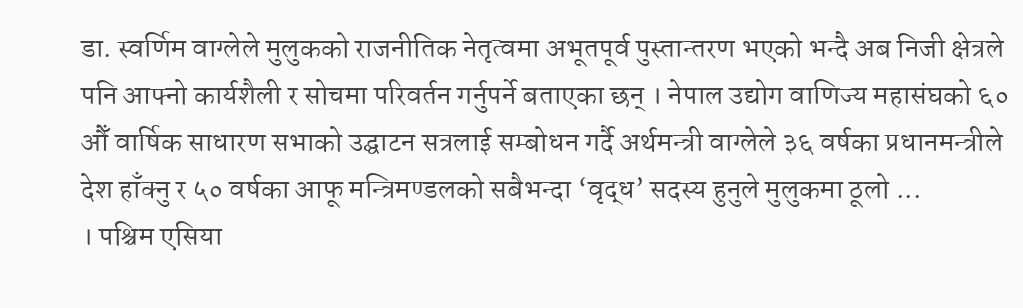डा. स्वर्णिम वाग्लेले मुलुकको राजनीतिक नेतृत्वमा अभूतपूर्व पुस्तान्तरण भएको भन्दै अब निजी क्षेत्रले पनि आफ्नो कार्यशैली र सोचमा परिवर्तन गर्नुपर्ने बताएका छन् । नेपाल उद्योग वाणिज्य महासंघको ६० औँ वार्षिक साधारण सभाको उद्घाटन सत्रलाई सम्बोधन गर्दै अर्थमन्त्री वाग्लेले ३६ वर्षका प्रधानमन्त्रीले देश हाँक्नु र ५० वर्षका आफू मन्त्रिमण्डलको सबैभन्दा ‘वृद्ध’ सदस्य हुनुले मुलुकमा ठूलो ...
। पश्चिम एसिया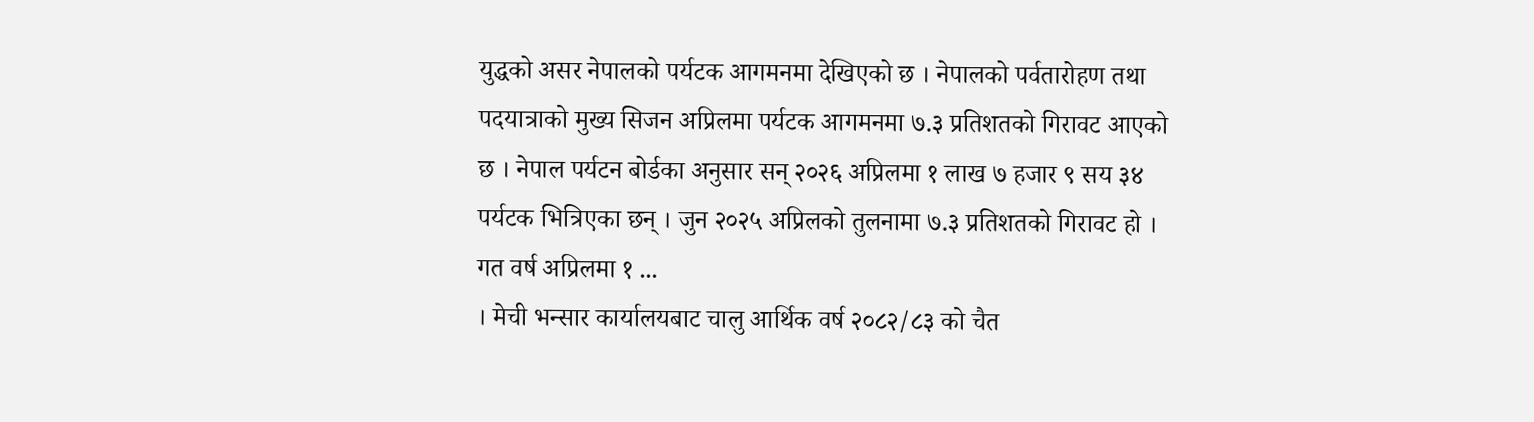युद्धको असर नेपालको पर्यटक आगमनमा देखिएको छ । नेपालको पर्वतारोहण तथा पदयात्राको मुख्य सिजन अप्रिलमा पर्यटक आगमनमा ७.३ प्रतिशतको गिरावट आएको छ । नेपाल पर्यटन बोर्डका अनुसार सन् २०२६ अप्रिलमा १ लाख ७ हजार ९ सय ३४ पर्यटक भित्रिएका छन् । जुन २०२५ अप्रिलको तुलनामा ७.३ प्रतिशतको गिरावट हो । गत वर्ष अप्रिलमा १ ...
। मेची भन्सार कार्यालयबाट चालु आर्थिक वर्ष २०८२/८३ को चैत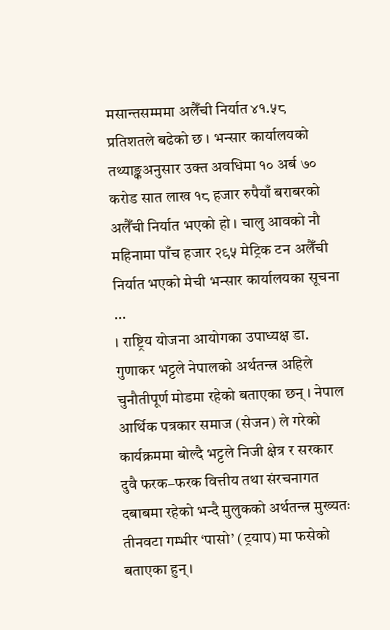मसान्तसम्ममा अलैँची निर्यात ४१.५८ प्रतिशतले बढेको छ । भन्सार कार्यालयको तथ्याङ्कअनुसार उक्त अवधिमा १० अर्ब ७० करोड सात लाख १८ हजार रुपैयाँ बराबरको अलैँची निर्यात भएको हो । चालु आवको नौ महिनामा पाँच हजार २९५ मेट्रिक टन अलैँची निर्यात भएको मेची भन्सार कार्यालयका सूचना ...
। राष्ट्रिय योजना आयोगका उपाध्यक्ष डा. गुणाकर भट्टले नेपालको अर्थतन्त्र अहिले चुनौतीपूर्ण मोडमा रहेको बताएका छन् । नेपाल आर्थिक पत्रकार समाज (सेजन) ले गरेको कार्यक्रममा बोल्दै भट्टले निजी क्षेत्र र सरकार दुवै फरक–फरक वित्तीय तथा संरचनागत दबाबमा रहेको भन्दै मुलुकको अर्थतन्त्र मुख्यतः तीनवटा गम्भीर ‘पासो’ (ट्रयाप) मा फसेको बताएका हुन् ।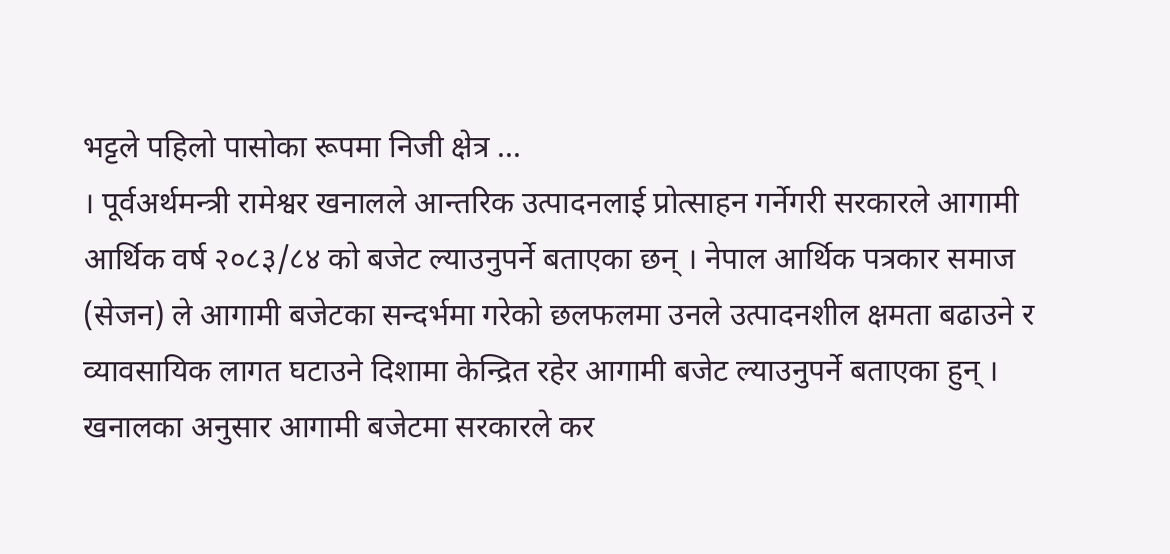भट्टले पहिलो पासोका रूपमा निजी क्षेत्र ...
। पूर्वअर्थमन्त्री रामेश्वर खनालले आन्तरिक उत्पादनलाई प्रोत्साहन गर्नेगरी सरकारले आगामी आर्थिक वर्ष २०८३/८४ को बजेट ल्याउनुपर्ने बताएका छन् । नेपाल आर्थिक पत्रकार समाज (सेजन) ले आगामी बजेटका सन्दर्भमा गरेको छलफलमा उनले उत्पादनशील क्षमता बढाउने र व्यावसायिक लागत घटाउने दिशामा केन्द्रित रहेर आगामी बजेट ल्याउनुपर्ने बताएका हुन् । खनालका अनुसार आगामी बजेटमा सरकारले कर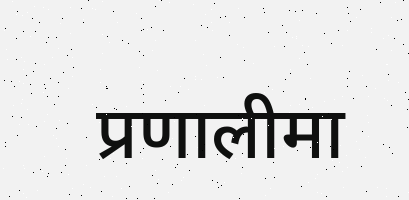प्रणालीमा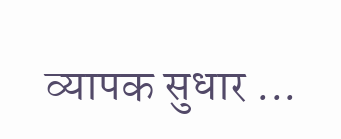व्यापक सुधार ...